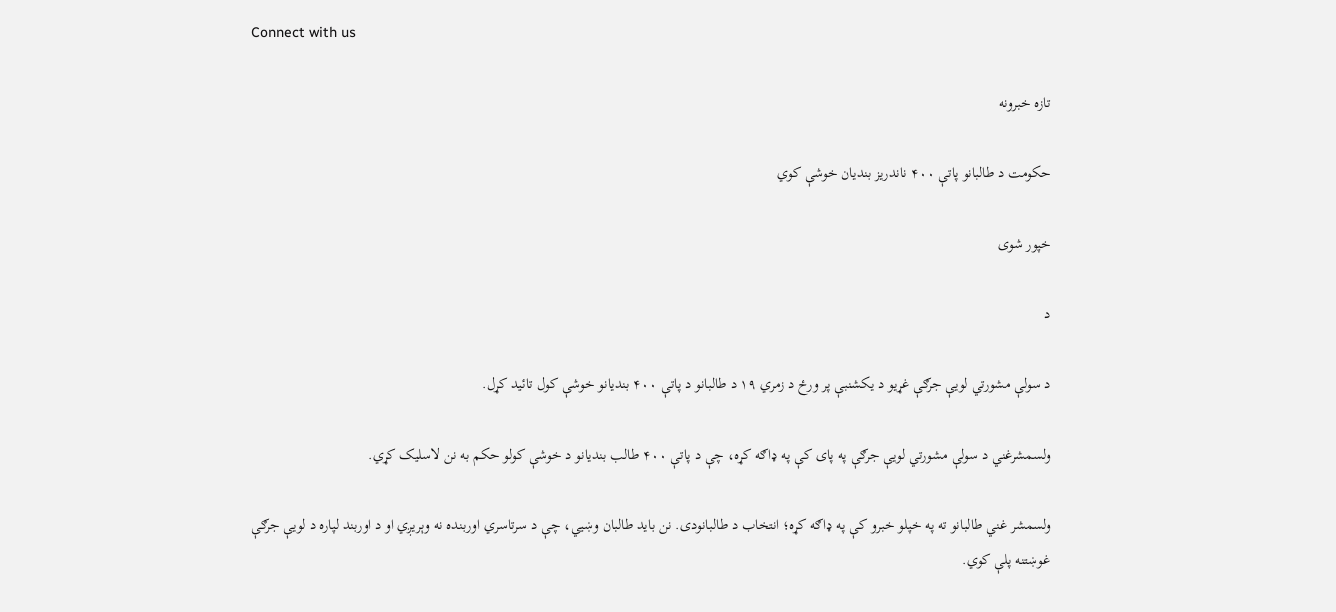Connect with us

تازه خبرونه

حکومت د طالبانو پاتې ۴۰۰ ناندریز بندیان خوشې کوي

خپور شوی

د

د سولې مشورتي لویې جرګې غړیو د یکشنبې پر ورځ د زمري ۱۹ د طالبانو د پاتې ۴۰۰ بندیانو خوشې کول تائید کړل.

ولسمشرغني د سولې مشورتي لویې جرګې په پای کې په ډاګه کړه، چې د پاتې ۴۰۰ طالب بندیانو د خوشې کولو حکم به نن لاسلیک کړي.

ولسمشر غني طالبانو ته په خپلو خبرو کې په ډاګه کړه؛ انتخاب د طالبانودی. نن باید طالبان وښیي، چې د سرتاسري اوربنده نه وېریږي او د اوربند لپاره د لویې جرګې غوښتنه پلې کوي.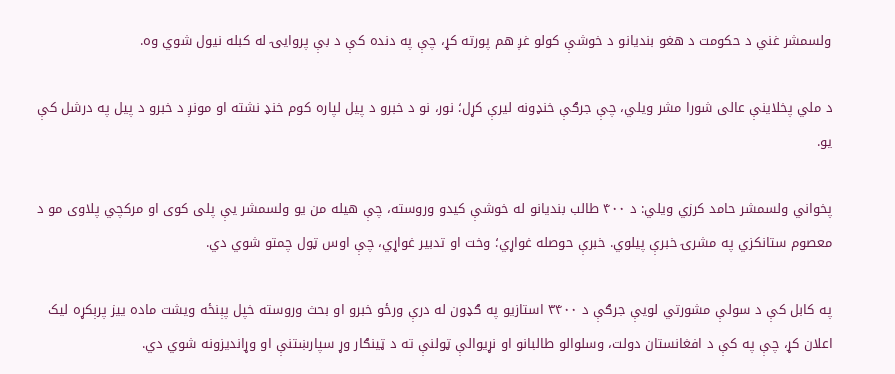ولسمشر غني د حکومت د هغو بندیانو د خوشې کولو غږ هم پورته کړ، چې په دنده کې د بې پروایۍ له کبله نیول شوي وه.

د ملي پخلاینې عالی شورا مشر ویلي، چې جرګې خنډونه لیرې کړل؛ نور، نو د خبرو د پیل لپاره کوم خنډ نشته او مونږ د خبرو د پیل په درشل کې یو.

پخواني ولسمشر حامد کرزي ویلي: د ۴۰۰ طالب بندیانو له خوشې کیدو وروسته، چې هیله من یو ولسمشر یې پلی کوی او مرکچي پلاوی مو د معصوم ستانکزي په مشرۍ خبرې پیلوي. خبرې حوصله غواړي؛ وخت او تدبیر غواړي، چې اوس ټول چمتو شوي دي.

په کابل کې د سولې مشورتي لویې جرګې د ۳۴۰۰ استازیو په ګډون له درې ورځو خبرو او بحث وروسته خپل پېنځه ویشت ماده ییز پرېکړه لیک اعلان کړ، چې په کې د افغانستان دولت، وسلوالو طالبانو او نړیوالې ټولنې ته د ټینګار وړ سپارښتنې او وړاندیزونه شوي دي.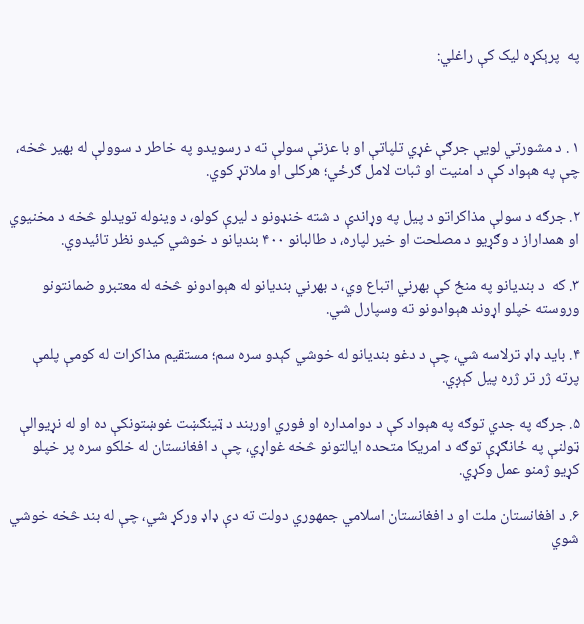په  پرېکړه لیک کې راغلي:



۱ . د مشورتي لويې جرګې غړي تلپاتې او با عزتې سولې ته د رسویدو په خاطر د سوولې له بهیر څخه، چې په هېواد کې د امنیت او ثبات لامل ګرځي؛ هرکلی او ملاتړ کوي.

۲. جرګه د سولې مذاکراتو د پیل په وړاندې د شته خنډونو د لیرې کولو، د وينوله تويدلو څخه د مخنیوي او همداراز د وګړیو د مصلحت او خیر لپاره، د طالبانو ۴۰۰ بنديانو د خوشي کیدو نظر تائیدوي.

۳. که  د بنديانو په منځ کې بهرني اتباع وي، د بهرني بنديانو له هېوادونو څخه له معتبرو ضمانتونو وروسته خپلو اړوند هېوادونو ته وسپارل شي.

۴. بايد ډاډ ترلاسه شي، چې د دغو بنديانو له خوشي کېدو سره سم؛ مستقیم مذاکرات له کومې پلمې پرته ژر تر ژره پیل کېږي.

۵. جرګه په جدي توګه په هېواد کې د دوامداره او فوري اوربند د ټینګښت غوښتونکې ده او له نړيوالې ټولنې په ځانګړې توګه د امريکا متحده ايالتونو څخه غواړي، چې د افغانستان له خلکو سره پر خپلو کړيو ژمنو عمل وکړي.

۶. د افغانستان ملت او د افغانستان اسلامي جمهوري دولت ته دې ډاډ ورکړ شي، چې له بند څخه خوشي شوي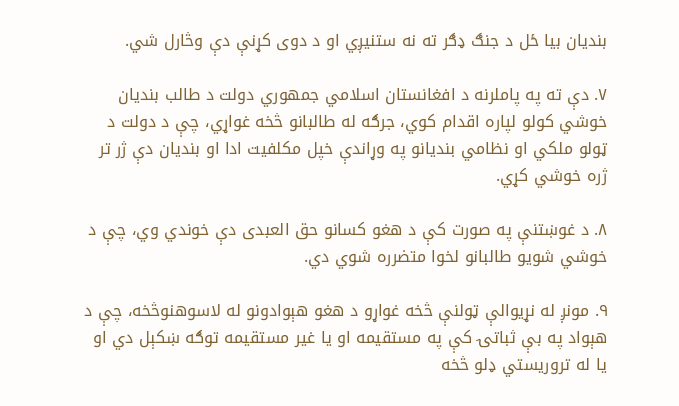بنديان بیا ځل د جنګ ډګر ته نه ستنیږي او د دوی کړنې دې وڅارل شي.

۷. دې ته په پاملرنه د افغانستان اسلامي جمهوري دولت د طالب بنديان خوشي کولو لپاره اقدام کوي، جرګه له طالبانو څخه غواړي، چې د دولت د ټولو ملکي او نظامي بنديانو په وړاندې خپل مکلفیت ادا او بنديان دې ژر تر ژره خوشي کړي.

۸. د غوښتنې په صورت کې د هغو کسانو حق العبدی دې خوندي وي، چې د خوشي شويو طالبانو لخوا متضرره شوي دي.

۹. مونږ له نړيوالې ټولنې څخه غواړو د هغو هېوادونو له لاسوهنوڅخه، چې د هېواد په بې ثباتۍ کې په مستقیمه او يا غیر مستقیمه توګه ښکېل دي او يا له تروريستي ډلو څخه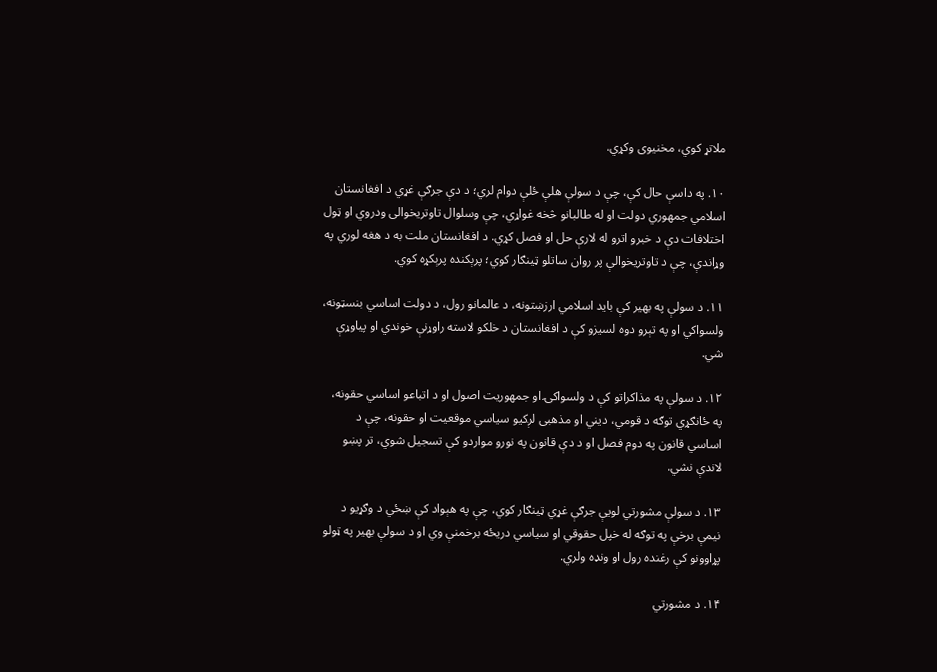ملاتړ کوي، مخنیوی وکړي.

۱۰. په داسې حال کې، چې د سولې هلې ځلې دوام لري؛ د دې جرګې غړي د افغانستان اسلامي جمهوري دولت او له طالبانو څخه غواړي، چې وسلوال تاوتريخوالی ودروي او ټول اختلافات دې د خبرو اترو له لارې حل او فصل کړي. د افغانستان ملت به د هغه لوري په وړاندې، چې د تاوتريخوالې پر روان ساتلو ټینګار کوي؛ پرېکنده پرېکړه کوي.

۱۱. د سولې په بهیر کې بايد اسلامي ارزښتونه، د عالمانو رول، د دولت اساسي بنسټونه، ولسواکي او په تېرو دوه لسیزو کې د افغانستان د خلکو لاسته راوړنې خوندي او پیاوړې شي.

۱۲. د سولې په مذاکراتو کې د ولسواکۍ او جمهوريت اصول او د اتباعو اساسي حقونه، په ځانګړي توګه د قومي، ديني او مذهبی لږکیو سیاسي موقعیت او حقونه، چې د اساسي قانون په دوم فصل او د دې قانون په نورو مواردو کې تسجیل شوي، تر پښو لاندې نشي.

۱۳. د سولې مشورتي لويې جرګې غړي ټینګار کوي، چې په هېواد کې ښځي د وګړیو د نیمې برخې په توګه له خپل حقوقي او سیاسي دریځه برخمنې وي او د سولې بهیر په ټولو پړاوونو کې رغنده رول او ونډه ولري.

۱۴. د مشورتي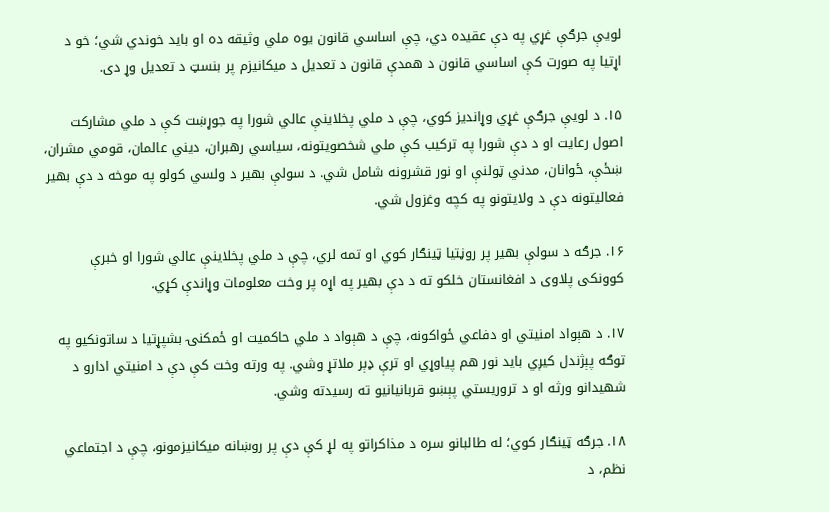لويې جرګې غړي په دې عقیده دي، چې اساسي قانون يوه ملي وثیقه ده او بايد خوندي شي؛ خو د اړتیا په صورت کې اساسي قانون د همدې قانون د تعديل د میکانیزم پر بنسټ د تعديل وړ دی.

۱۵. د لويې جرګې غړي وړانديز کوي، چې د ملي پخلاینې عالي شورا په جوړښت کې د ملي مشارکت اصول رعايت او د دې شورا په ترکیب کې ملي شخصویتونه، سیاسي رهبران، ديني عالمان، قومي مشران، ښځې، ځوانان، مدني ټولنې او نور قشرونه شامل شي. د سولې بهیر د ولسي کولو په موخه د دې بهیر فعالیتونه دې د ولايتونو په کچه وغزول شي.

۱۶. جرګه د سولې بهیر پر روڼتیا ټینګار کوي او تمه لري، چې د ملي پخلاینې عالي شورا او خبرې کوونکی پلاوی د افغانستان خلکو ته د دې بهیر په اړه پر وخت معلومات وړاندې کړي.

۱۷. د هېواد امنیتي او دفاعي ځواکونه، چې د هېواد د ملي حاکمیت او ځمکنۍ بشپړتیا د ساتونکیو په توګه پېژندل کیږي بايد نور هم پیاوړي او ترې ډېر ملاتړ وشي. په ورته وخت کې دې د امنیتي ادارو د شهیدانو ورثه او د تروريستي پېښو قربانیانیو ته رسیدته وشي.

۱۸. جرګه ټینګار کوي؛ له طالبانو سره د مذاکراتو په لړ کې دې پر روښانه میکانیزمونو، چې د اجتماعي نظم، د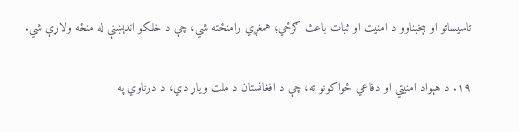تاسیساتو او بېخبناوو د امنیت او ثبات باعث ګرځي؛ همغږي رامنځته شي، چې د خلکو اندېښنې له منځه ولاړې شي.

۱۹. د هېواد امنیتي او دفاعي ځواکونو ته، چې د افغانستان د ملت وياړ دي، د درناوي په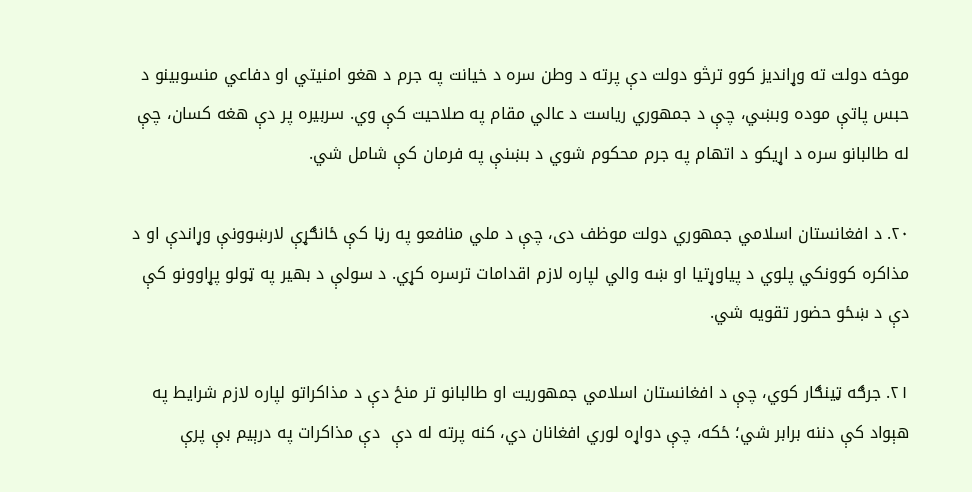موخه دولت ته وړانديز کوو ترڅو دولت دې پرته د وطن سره د خیانت په جرم د هغو امنیتي او دفاعي منسوبینو د حبس پاتې موده وبښي، چې د جمهوري رياست د عالي مقام په صلاحیت کې وي. سربیره پر دې هغه کسان، چې له طالبانو سره د اړيکو د اتهام په جرم محکوم شوي د بښنې په فرمان کې شامل شي.

۲۰. د افغانستان اسلامي جمهوري دولت موظف دی، چې د ملي منافعو په رڼا کې ځانګړې لارښوونې وړاندې او د مذاکره کوونکي پلوي د پیاوړتیا او ښه والي لپاره لازم اقدامات ترسره کړي. د سولې د بهیر په ټولو پړاوونو کې دې د ښځو حضور تقويه شي.

۲۱. جرګه ټینګار کوي، چې د افغانستان اسلامي جمهوريت او طالبانو تر منځ دې د مذاکراتو لپاره لازم شرایط په هېواد کې دننه برابر شي؛ ځکه، چې دواړه لوري افغانان دي، کنه پرته له دې  دې مذاکرات په درېيم بې پرې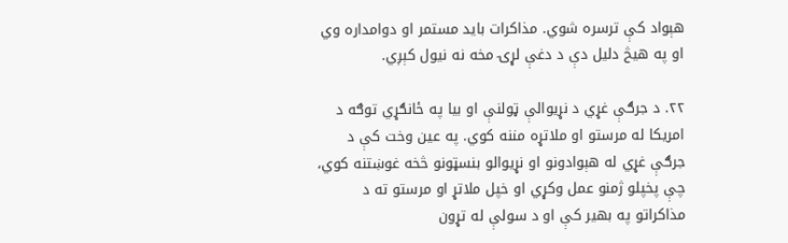هېواد کې ترسره شوي. مذاکرات بايد مستمر او دوامداره وي او په هیڅ دلیل دې د دغې لړۍ مخه نه نیول کېږي.

۲۲. د جرګې غړي د نړيوالې ټولنې او بیا په ځانګړي توګه د امريکا له مرستو او ملاتړه مننه کوي. په عین وخت کې د جرګې غړي له هېوادونو او نړیوالو بنسټونو څخه غوښتنه کوي، چې پخپلو ژمنو عمل وکړي او خپل ملاتړ او مرستو ته د مذاکراتو په بهیر کې او د سولې له تړون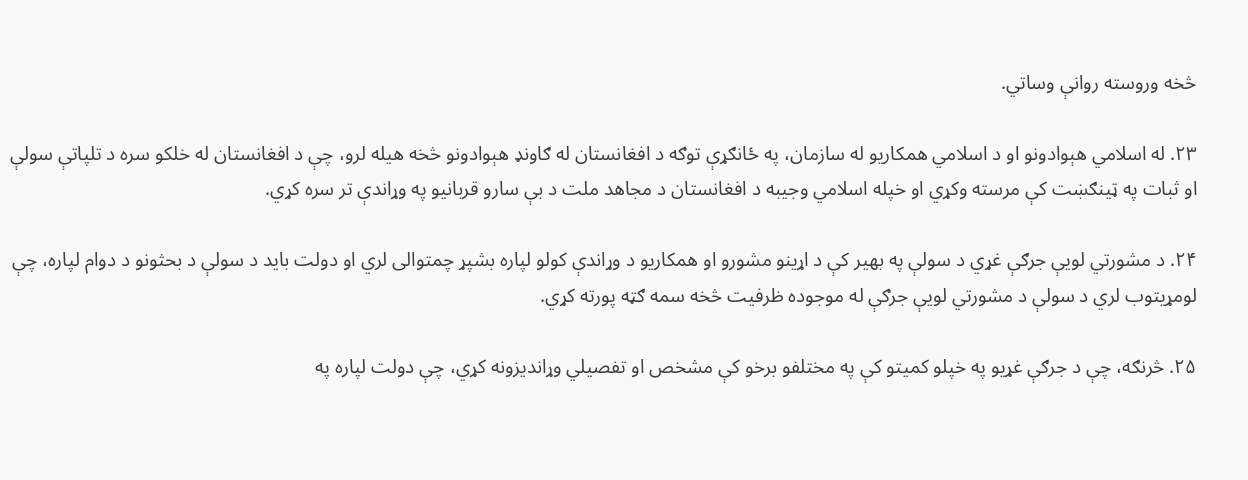څخه وروسته روانې وساتي.

۲۳. له اسلامي هېوادونو او د اسلامي همکاريو له سازمان، په ځانګړې توګه د افغانستان له ګاونډ هېوادونو څخه هیله لرو، چې د افغانستان له خلکو سره د تلپاتې سولې او ثبات په ټینګښت کې مرسته وکړي او خپله اسلامي وجیبه د افغانستان د مجاهد ملت د بې سارو قربانیو په وړاندې تر سره کړي.

۲۴. د مشورتي لويې جرګې غړي د سولې په بهیر کې د اړينو مشورو او همکاريو د وړاندې کولو لپاره بشپړ چمتوالی لري او دولت بايد د سولې د بحثونو د دوام لپاره، چې لومړيتوب لري د سولې د مشورتي لويې جرګې له موجوده ظرفیت څخه سمه ګټه پورته کړي.

۲۵. څرنګه، چې د جرګې غړيو په خپلو کمیتو کې په مختلفو برخو کې مشخص او تفصیلي وړانديزونه کړي، چې دولت لپاره په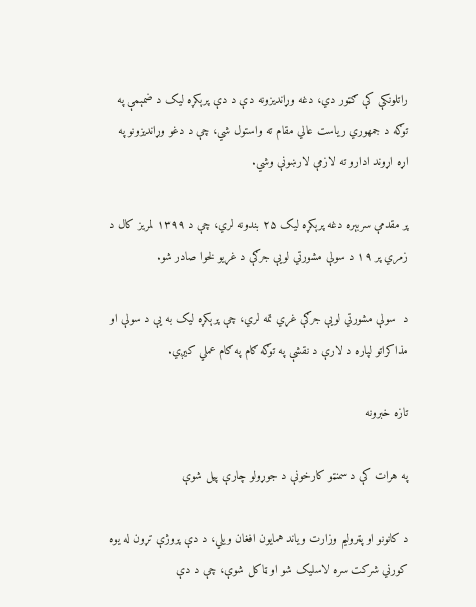راتلونکې کې ګټور دي، دغه وړانديزونه دې د دې پرېکړه لیک د ضمېمې په توګه د جمهوري رياست عالي مقام ته واستول شي، چې د دغو وړانديزونو په اړه اړوند ادارو ته لازمې لارښونې وشي.

پر مقدمې سربېره دغه پرېکړه لیک ۲۵ بندونه لري، چې د ۱۳۹۹ لمريز کال د زمري پر ۱۹ د سولې مشورتي لويې جرګې د غړیو لخوا صادر شو.

د  سولې مشورتي لویې جرګې غړي تمه لري، چې پرېکړه لیک به یې د سولې او مذاکراتو لپاره د لارې د نقشې په توګه ګام په ګام عملي کیږي.

تازه خبرونه

په هرات کې د سمنټو کارخونې د جوړولو چارې پیل شوې

د کانونو او پټرولیم وزارت ویاند همایون افغان ويلي، د دې پروژې تړون له یوه کورني شرکت سره لاسلیک شو او ټاکل شوې، چې د دې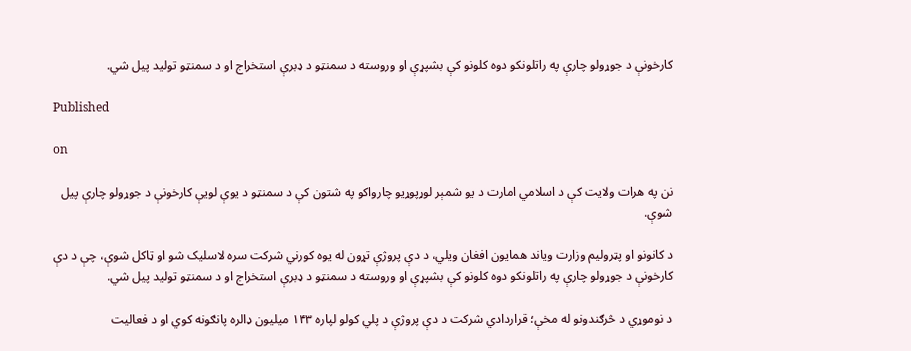کارخونې د جوړولو چارې په راتلونکو دوه کلونو کې بشپړې او وروسته د سمنټو د ډبرې استخراج او د سمنټو تولید پیل شي.

Published

on

نن په هرات ولایت کې د اسلامي امارت د یو شمېر لوړپوړیو چارواکو په شتون کې د سمنټو د یوې لویې کارخونې د جوړولو چارې پیل شوې.

د کانونو او پټرولیم وزارت ویاند همایون افغان ويلي، د دې پروژې تړون له یوه کورني شرکت سره لاسلیک شو او ټاکل شوې، چې د دې کارخونې د جوړولو چارې په راتلونکو دوه کلونو کې بشپړې او وروسته د سمنټو د ډبرې استخراج او د سمنټو تولید پیل شي.

د نوموړي د څرګندونو له مخې؛ قراردادي شرکت د دې پروژې د پلي کولو لپاره ۱۴۳ میلیون ډالره پانګونه کوي او د فعالیت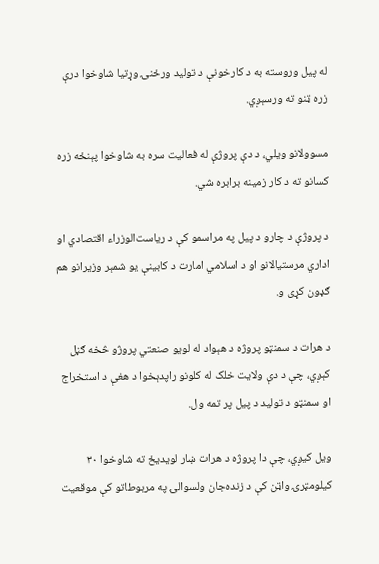له پیل وروسته به د کارخونې د تولید ورځنۍ وړتیا شاوخوا درې زره ټنو ته ورسېږي.

مسوولانو ويلي، د دې پروژې له فعالیت سره به شاوخوا پېنځه زره کسانو ته د کار زمینه برابره شي.

د پروژې د چارو د پیل په مراسمو کې د ریاست‌الوزراء اقتصادي او اداري مرستیالانو او د اسلامي امارت د کابینې یو شمېر وزیرانو هم ګډون کړی و.

د هرات د سمنټو پروژه د هېواد له لویو صنعتي پروژو څخه ګڼل کېږي، چې د دې ولایت خلک له کلونو راپدېخوا د هغې د استخراج او سمنټو د تولید د پیل پر تمه ول.

ویل کیږي، چې دا پروژه د هرات ښار لویدیځ ته شاوخوا ۳۰ کیلومټرۍ واټن کې د زنده‌جان ولسوالۍ په مربوطاتو کې موقعیت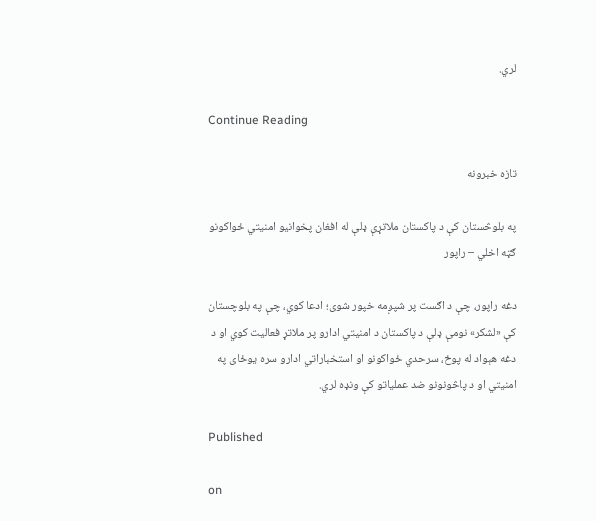لري.

Continue Reading

تازه خبرونه

په بلوڅستان کې د پاکستان ملاتړې ډلې له افغان پخوانیو امنیتي ځواکونو ګټه اخلي – راپور

دغه راپور، چې د اګست پر شپږمه خپور شوی؛ ادعا کوي، چې په بلوچستان کې «لشکر» نومې ډلې د پاکستان د امنیتي ادارو پر ملاتړ فعالیت کوي او د دغه هېواد له پوځ، سرحدي ځواکونو او استخباراتي ادارو سره یوځای په امنیتي او د پاڅونونو ضد عملیاتو کې ونډه لري.

Published

on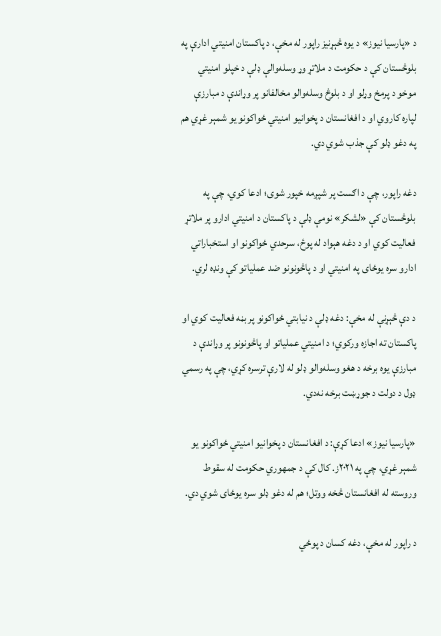د «پارسیا نیوز» د یوه څېړنیز راپور له مخې، د پاکستان امنیتي ادارې په بلوڅستان کې د حکومت د ملاتړ وړ وسله‌والې ډلې د خپلو امنیتي موخو د پرمخ وړلو او د بلوڅ وسله‌والو مخالفانو پر وړاندې د مبارزې لپاره کاروي او د افغانستان د پخوانیو امنیتي ځواکونو یو شمېر غړي هم په دغو ډلو کې جذب شوي دي.

دغه راپور، چې د اګست پر شپږمه خپور شوی؛ ادعا کوي، چې په بلوڅستان کې «لشکر» نومې ډلې د پاکستان د امنیتي ادارو پر ملاتړ فعالیت کوي او د دغه هېواد له پوځ، سرحدي ځواکونو او استخباراتي ادارو سره یوځای په امنیتي او د پاڅونونو ضد عملیاتو کې ونډه لري.

د دې څېړنې له مخې: دغه ډلې د نیابتي ځواکونو پر بڼه فعالیت کوي او پاکستان ته اجازه ورکوي؛ د امنیتي عملیاتو او پاڅونونو پر وړاندې د مبارزې یوه برخه د هغو وسله‌والو ډلو له لارې ترسره کړي، چې په رسمي ډول د دولت د جوړښت برخه نه‌دي.

«پارسیا نیوز» ادعا کړې: د افغانستان د پخوانیو امنیتي ځواکونو یو شمېر غړي، چې په ۲۰۲۱ز. کال کې د جمهوري حکومت له سقوط وروسته له افغانستان څخه ووتل؛ هم له دغو ډلو سره یوځای شوي دي.

د راپور له مخې، دغه کسان د پوځي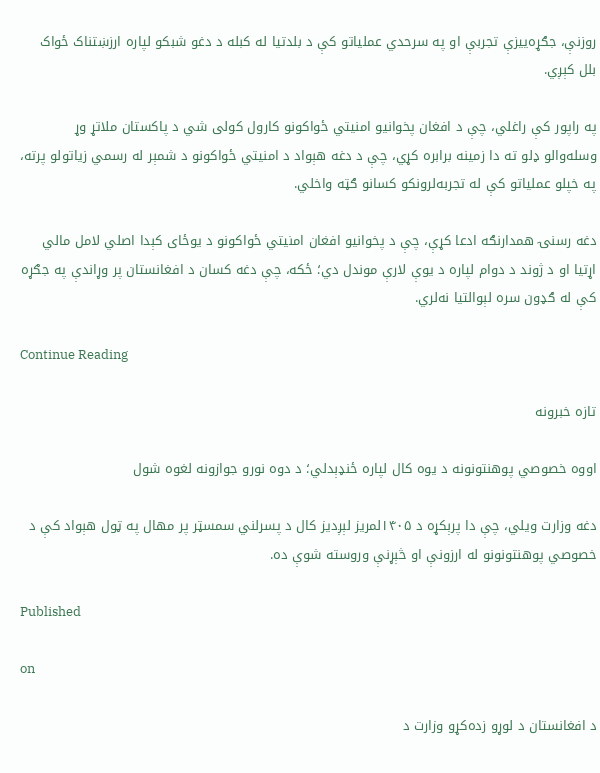روزنې، جګړه‌ییزې تجربې او په سرحدي عملیاتو کې د بلدتیا له کبله د دغو شبکو لپاره ارزښتناک ځواک بلل کېږي.

په راپور کې راغلي، چې د افغان پخوانیو امنیتي ځواکونو کارول کولی شي د پاکستان ملاتړ وړ وسله‌والو ډلو ته دا زمینه برابره کړي، چې د دغه هېواد د امنیتي ځواکونو د شمېر له رسمي زیاتولو پرته، په خپلو عملیاتو کې له تجربه‌لرونکو کسانو ګټه واخلي.

دغه رسنۍ همدارنګه ادعا کړې، چې د پخوانیو افغان امنیتي ځواکونو د یوځای کېدا اصلي لامل مالي اړتیا او د ژوند د دوام لپاره د یوې لارې موندل دي؛ ځکه، چې دغه کسان د افغانستان پر وړاندې په جګړه کې له ګډون سره لېوالتیا نه‌لري.

Continue Reading

تازه خبرونه

اووه خصوصي پوهنتونونه د یوه کال لپاره ځنډېدلي؛ د دوه نورو جوازونه لغوه شول

دغه وزارت ویلي، چې دا پرېکړه د ۱۴۰۵لمریز لېږدیز کال د پسرلني سمسټر پر مهال په ټول هېواد کې د خصوصي پوهنتونونو له ارزونې او څېړنې وروسته شوې ده.

Published

on

د افغانستان د لوړو زده‌کړو وزارت د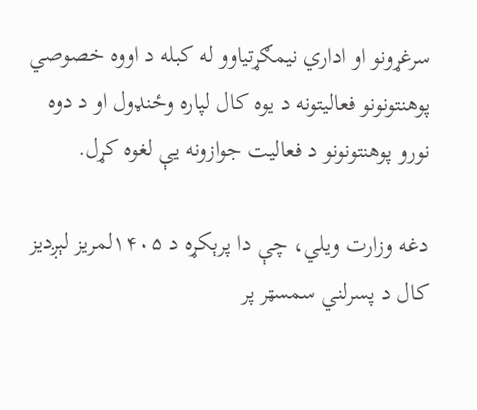سرغړونو او اداري نیمګړتیاوو له کبله د اووه خصوصي پوهنتونونو فعالیتونه د یوه کال لپاره وځنډول او د دوه نورو پوهنتونونو د فعالیت جوازونه یې لغوه کړل.

دغه وزارت ویلي، چې دا پرېکړه د ۱۴۰۵لمریز لېږدیز کال د پسرلني سمسټر پر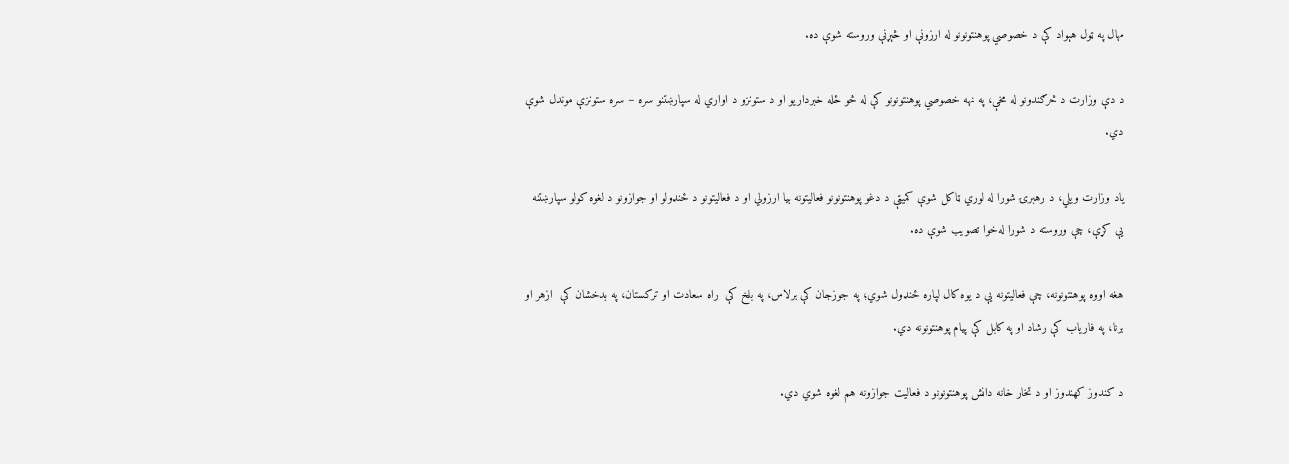مهال په ټول هېواد کې د خصوصي پوهنتونونو له ارزونې او څېړنې وروسته شوې ده.

د دې وزارت د څرګندونو له مخې، په نهه خصوصي پوهنتونونو کې له څو ځله خبرداریو او د ستونزو د اواري له سپارښتنو سره – سره ستونزې موندل شوې دي.

یاد وزارت ویلي، د رهبرۍ شورا له لوري ټاکل شوې کمیټې د دغو پوهنتونونو فعالیتونه بیا ارزولي او د فعالیتونو د ځنډولو او جوازونو د لغوه کولو سپارښتنه یې کړې، چې وروسته د شورا له‌خوا تصویب شوې ده.

هغه اووه پوهنتونونه، چې فعالیتونه یې د یوه کال لپاره ځنډول شوي؛ په جوزجان کې برلاس، په بلخ کې  راه سعادت او ترکستان، په بدخشان کې  ازهر او برنا، په فاریاب کې رشاد او په کابل کې پیام پوهنتونونه دي.

د کندوز کهندوز او د تخار خانه دانش پوهنتونونو د فعالیت جوازونه هم لغوه شوي دي.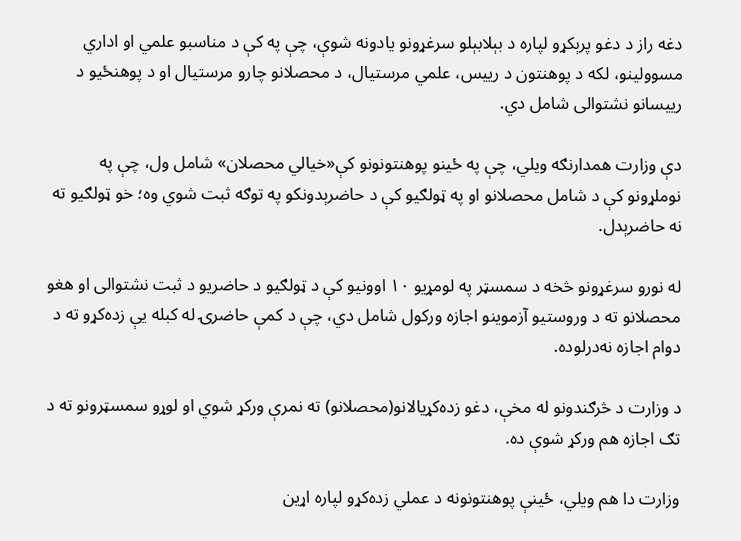دغه راز د دغو پرېکړو لپاره د بېلابېلو سرغړونو یادونه شوې، چې په کې د مناسبو علمي او اداري مسوولینو، لکه د پوهنتون د رییس، علمي مرستیال، د محصلانو چارو مرستیال او د پوهنځیو د رییسانو نشتوالی شامل دي.

دې وزارت همدارنګه ویلي، چې په ځینو پوهنتونونو کې«خیالي محصلان» شامل ول، چې په نوملړونو کې د شامل محصلانو او په ټولګیو کې د حاضرېدونکو په توګه ثبت شوي وه؛ خو ټولګیو ته نه حاضرېدل.

له نورو سرغړونو څخه د سمسټر په لومړیو ۱۰ اوونیو کې د ټولګیو د حاضریو د ثبت نشتوالی او هغو محصلانو ته د وروستیو آزموینو اجازه ورکول شامل دي، چې د کمې حاضرۍ له کبله یې زده‌کړو ته د دوام اجازه نه‌درلوده.

د وزارت د څرګندونو له مخې، دغو زده‌کړیالانو(محصلانو) ته نمرې ورکړ شوي او لوړو سمسټرونو ته د تګ اجازه هم ورکړ شوې ده.

وزارت دا هم ویلي، ځینې پوهنتونونه د عملي زده‌کړو لپاره اړین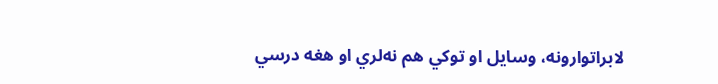لابراتوارونه، وسایل او توکي هم نه‌لري او هغه درسي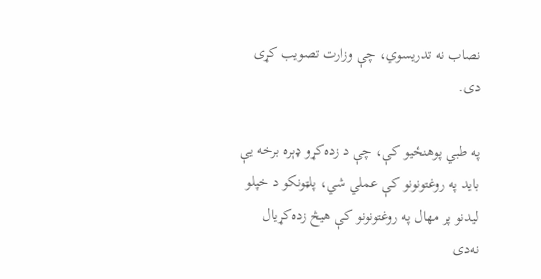نصاب نه تدریسوي، چې وزارت تصویب کړی دی.

په طبي پوهنځیو کې، چې د زده‌کړو ډېره برخه یې باید په روغتونونو کې عملي شي، پلټونکو د خپلو لیدنو پر مهال په روغتونونو کې هیڅ زده‌کړیال نه‌دی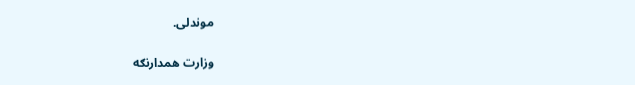موندلی.

وزارت همدارنګه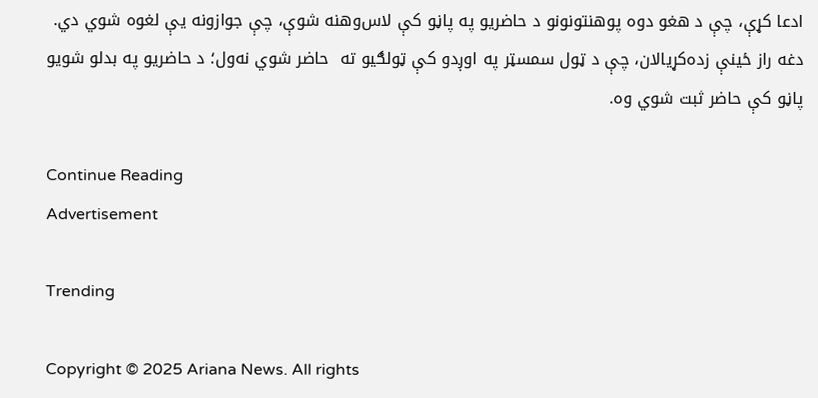ادعا کړې، چې د هغو دوه پوهنتونونو د حاضریو په پاڼو کې لاس‌وهنه شوې، چې جوازونه یې لغوه شوي دي. دغه راز ځینې زده‌کړیالان، چې د ټول سمسټر په اوږدو کې ټولګیو ته  حاضر شوي نه‌ول؛ د حاضریو په بدلو شویو پاڼو کې حاضر ثبت شوي وه.

Continue Reading
Advertisement

Trending

Copyright © 2025 Ariana News. All rights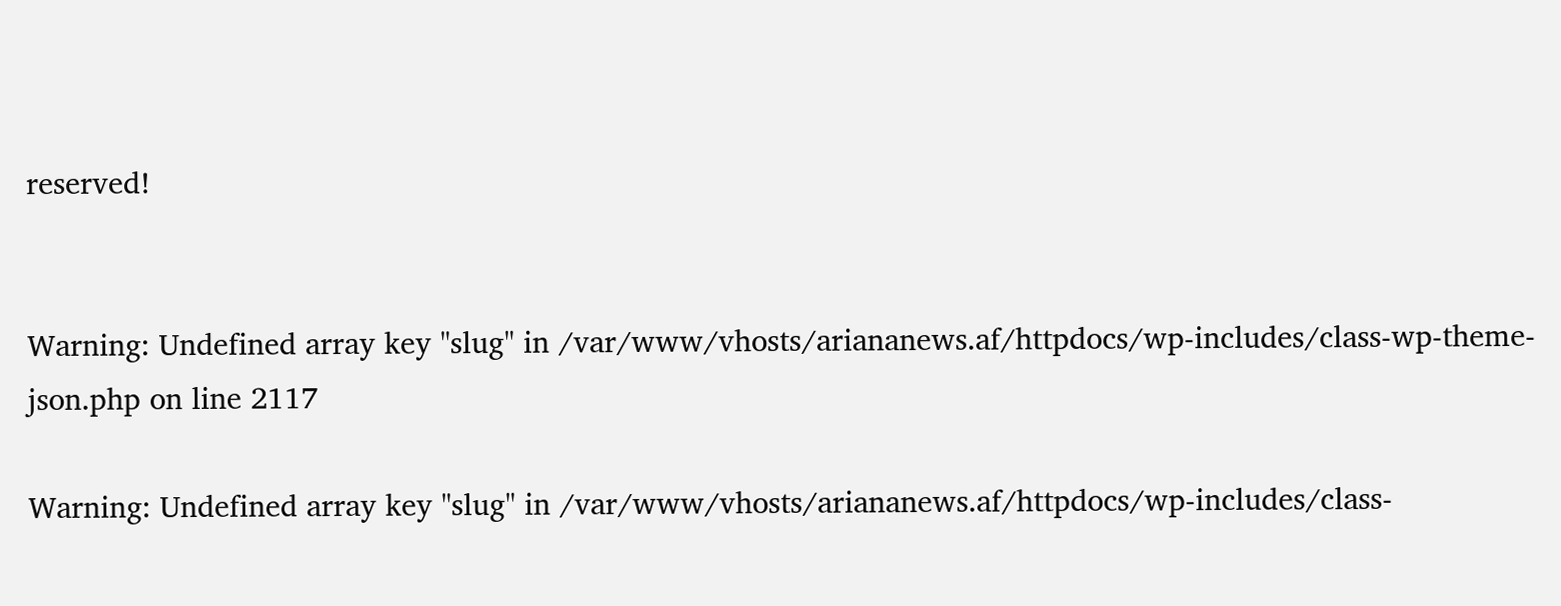reserved!


Warning: Undefined array key "slug" in /var/www/vhosts/ariananews.af/httpdocs/wp-includes/class-wp-theme-json.php on line 2117

Warning: Undefined array key "slug" in /var/www/vhosts/ariananews.af/httpdocs/wp-includes/class-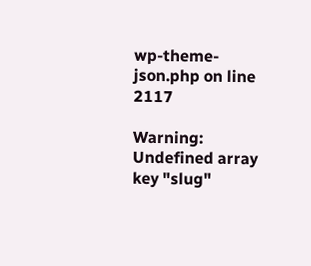wp-theme-json.php on line 2117

Warning: Undefined array key "slug"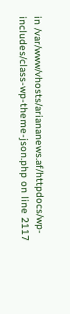in /var/www/vhosts/ariananews.af/httpdocs/wp-includes/class-wp-theme-json.php on line 2117